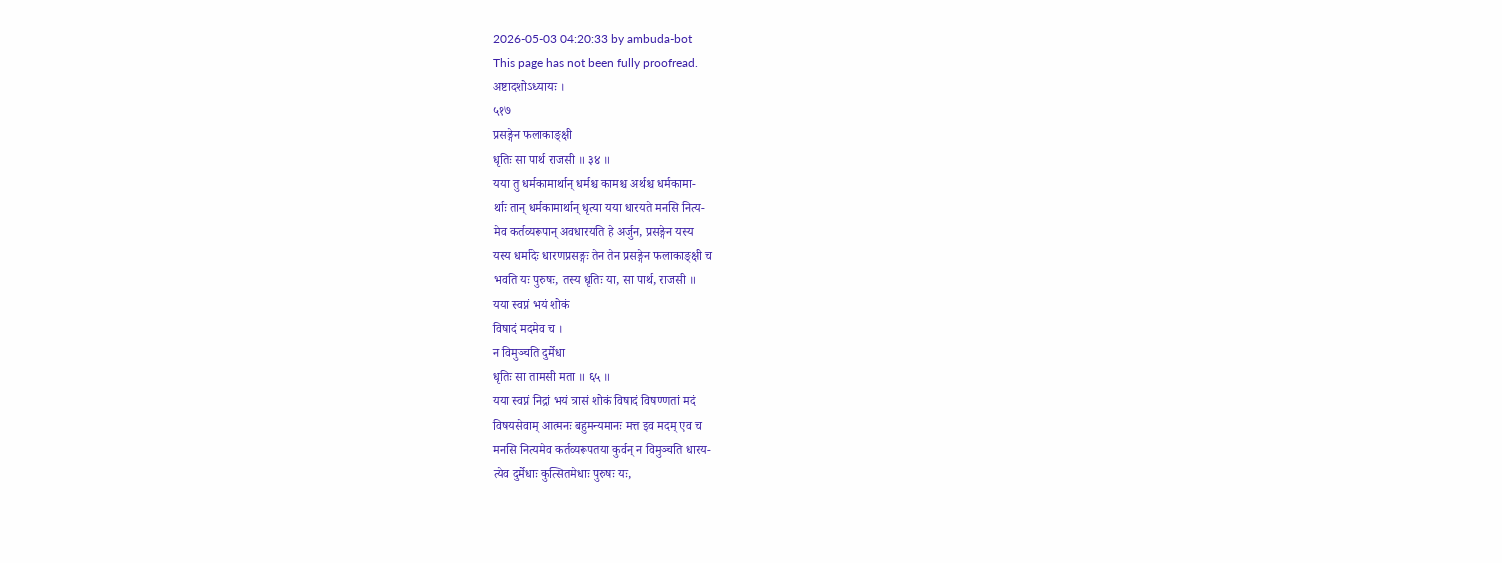2026-05-03 04:20:33 by ambuda-bot
This page has not been fully proofread.
अष्टादशोऽध्यायः ।
५१७
प्रसङ्गेन फलाकाङ्क्षी
धृतिः सा पार्थ राजसी ॥ ३४ ॥
यया तु धर्मकामार्थान् धर्मश्च कामश्च अर्थश्च धर्मकामा-
र्थाः तान् धर्मकामार्थान् धृत्या यया धारयते मनसि नित्य-
मेव कर्तव्यरूपान् अवधारयति हे अर्जुन, प्रसङ्गेन यस्य
यस्य धर्मादेः धारणप्रसङ्गः तेन तेन प्रसङ्गेन फलाकाङ्क्षी च
भवति यः पुरुषः, तस्य धृतिः या, सा पार्थ, राजसी ॥
यया स्वप्नं भयं शोकं
विषादं मदमेव च ।
न विमुञ्चति दुर्मेधा
धृतिः सा तामसी मता ॥ ६५ ॥
यया स्वप्नं निद्रां भयं त्रासं शोकं विषादं विषण्णतां मदं
विषयसेवाम् आत्मनः बहुमन्यमानः मत्त इव मदम् एव च
मनसि नित्यमेव कर्तव्यरूपतया कुर्वन् न विमुञ्चति धारय-
त्येव दुर्मेधाः कुत्सितमेधाः पुरुषः यः,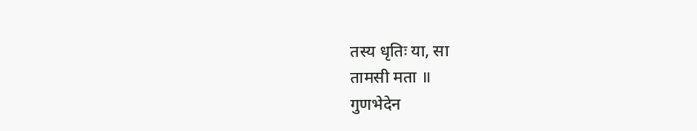तस्य धृतिः या, सा
तामसी मता ॥
गुणभेदेन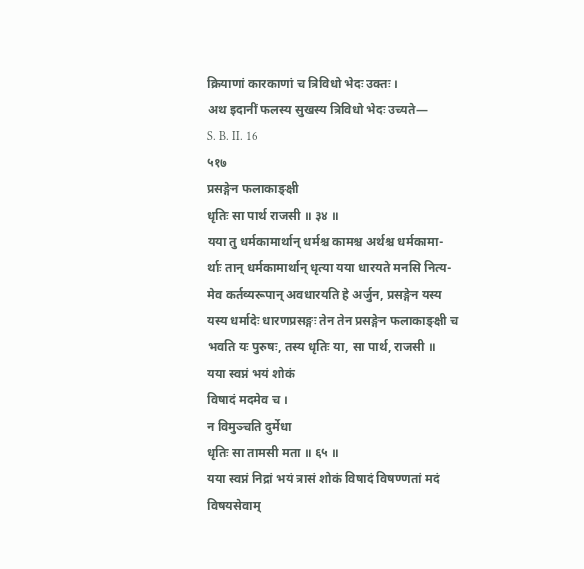क्रियाणां कारकाणां च त्रिविधो भेदः उक्तः ।
अथ इदानीं फलस्य सुखस्य त्रिविधो भेदः उच्यते—
S. B. II. 16
५१७
प्रसङ्गेन फलाकाङ्क्षी
धृतिः सा पार्थ राजसी ॥ ३४ ॥
यया तु धर्मकामार्थान् धर्मश्च कामश्च अर्थश्च धर्मकामा-
र्थाः तान् धर्मकामार्थान् धृत्या यया धारयते मनसि नित्य-
मेव कर्तव्यरूपान् अवधारयति हे अर्जुन, प्रसङ्गेन यस्य
यस्य धर्मादेः धारणप्रसङ्गः तेन तेन प्रसङ्गेन फलाकाङ्क्षी च
भवति यः पुरुषः, तस्य धृतिः या, सा पार्थ, राजसी ॥
यया स्वप्नं भयं शोकं
विषादं मदमेव च ।
न विमुञ्चति दुर्मेधा
धृतिः सा तामसी मता ॥ ६५ ॥
यया स्वप्नं निद्रां भयं त्रासं शोकं विषादं विषण्णतां मदं
विषयसेवाम्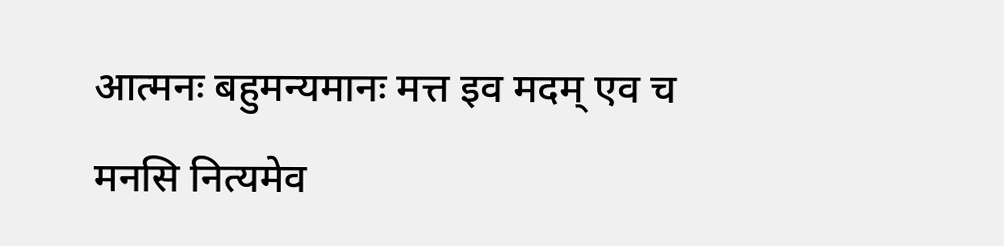आत्मनः बहुमन्यमानः मत्त इव मदम् एव च
मनसि नित्यमेव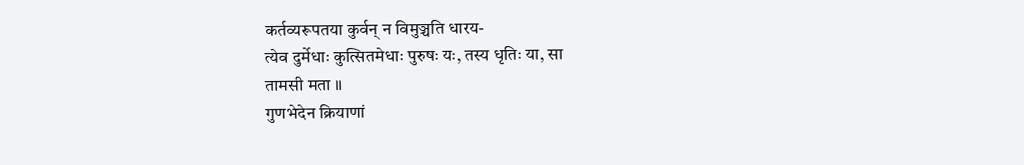कर्तव्यरूपतया कुर्वन् न विमुञ्चति धारय-
त्येव दुर्मेधाः कुत्सितमेधाः पुरुषः यः, तस्य धृतिः या, सा
तामसी मता ॥
गुणभेदेन क्रियाणां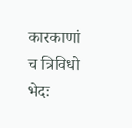कारकाणां च त्रिविधो भेदः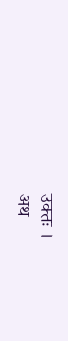उक्तः ।
अथ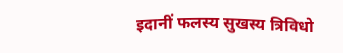इदानीं फलस्य सुखस्य त्रिविधो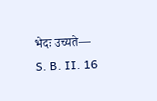भेदः उच्यते—
S. B. II. 16